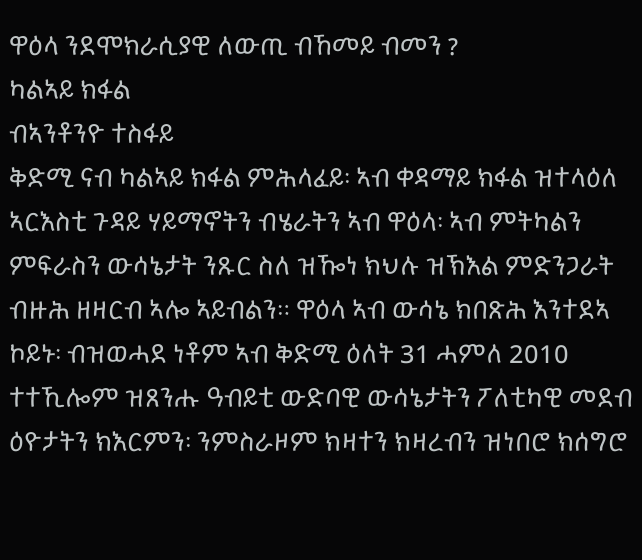ዋዕላ ንደሞክራሲያዊ ለውጢ ብኸመይ ብመን ?
ካልኣይ ክፋል
ብኣንቶንዮ ተስፋይ
ቅድሚ ናብ ካልኣይ ክፋል ምሕላፈይ፡ ኣብ ቀዳማይ ክፋል ዝተላዕለ ኣርእስቲ ጉዳይ ሃይማኖትን ብሄራትን ኣብ ዋዕላ፡ ኣብ ምትካልን ምፍራስን ውሳኔታት ንጹር ስለ ዝዀነ ክህሉ ዝኽእል ምድንጋራት ብዙሕ ዘዛርብ ኣሎ ኣይብልን። ዋዕላ ኣብ ውሳኔ ክበጽሕ እንተደኣ ኮይኑ፡ ብዝወሓደ ነቶም ኣብ ቅድሚ ዕለት 31 ሓምለ 2010 ተተኺሎም ዝጸንሑ ዓብይቲ ውድባዊ ውሳኔታትን ፖለቲካዊ መደብ ዕዮታትን ክእርምን፡ ንምስራዞም ክዛተን ክዛረብን ዝነበሮ ክሰግሮ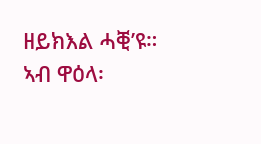ዘይክእል ሓቒ’ዩ።
ኣብ ዋዕላ፡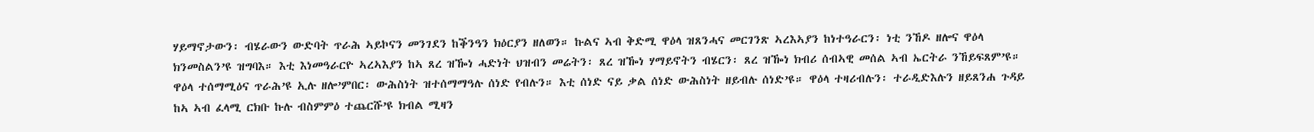ሃይማኖታውን፡ ብሄራውን ውድባት ጥራሕ ኣይኮናን መንገደን ከቕንዓን ክዕርያን ዘለወን። ኩልና ኣብ ቅድሚ ዋዕላ ዝጸንሓና መርገንጽ ኣረእኣያን ከነተዓራርን፡ ነቲ ንኸዶ ዘሎና ዋዕላ ክንመስልን’ዩ ዝግባእ። እቲ እነመዓራርዮ ኣረኣእያን ከኣ ጸረ ዝዀነ ሓድነት ህዝብን መሬትን፡ ጸረ ዝዀነ ሃማይኖትን ብሄርን፡ ጸረ ዝዀነ ክብሪ ሰብኣዊ መሰል ኣብ ኤርትራ ንኸይፍጸም’ዩ።
ዋዕላ ተሰማሚዕና ጥራሕ’ዩ ኢሉ ዘሎ’ምበር፡ ውሕስነት ዝተሰማማዓሉ ሰነድ የብሉን። እቲ ሰነድ ናይ ቃል ሰነድ ውሕስነት ዘይብሉ ሰነድ’ዩ። ዋዕላ ተዛሪብሉን፡ ተራዲድእሉን ዘይጸንሐ ጉዳይ ከኣ ኣብ ፈላሚ ርክቡ ኩሉ ብስምምዕ ተጨርሹ’ዩ ክብል ሚዛን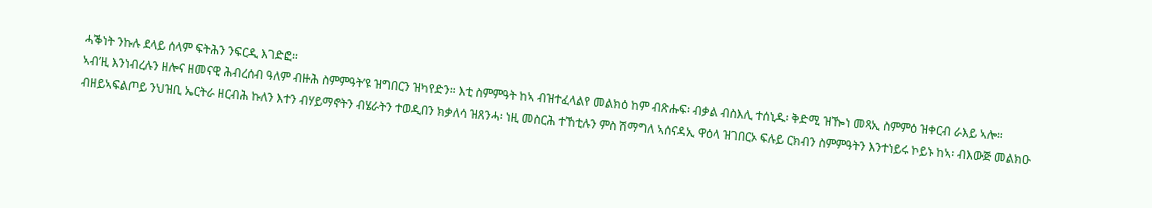ሓቕነት ንኩሉ ደላይ ሰላም ፍትሕን ንፍርዲ እገድፎ።
ኣብ’ዚ እንነብረሉን ዘሎና ዘመናዊ ሕብረሰብ ዓለም ብዙሕ ስምምዓት’ዩ ዝግበርን ዝካየድን። እቲ ስምምዓት ከኣ ብዝተፈላልየ መልክዕ ከም ብጽሑፍ፡ ብቃል ብስእሊ ተሰኒዱ፡ ቅድሚ ዝዀነ መጻኢ ስምምዕ ዝቀርብ ራእይ ኣሎ። ብዘይኣፍልጦይ ንህዝቢ ኤርትራ ዘርብሕ ኩለን እተን ብሃይማኖትን ብሄራትን ተወዲበን ክቃለሳ ዝጸንሓ፡ ነዚ መስርሕ ተኸቲሉን ምስ ሽማግለ ኣሰናዳኢ ዋዕላ ዝገበርኦ ፍሉይ ርክብን ስምምዓትን እንተነይሩ ኮይኑ ከኣ፡ ብእውጅ መልክዑ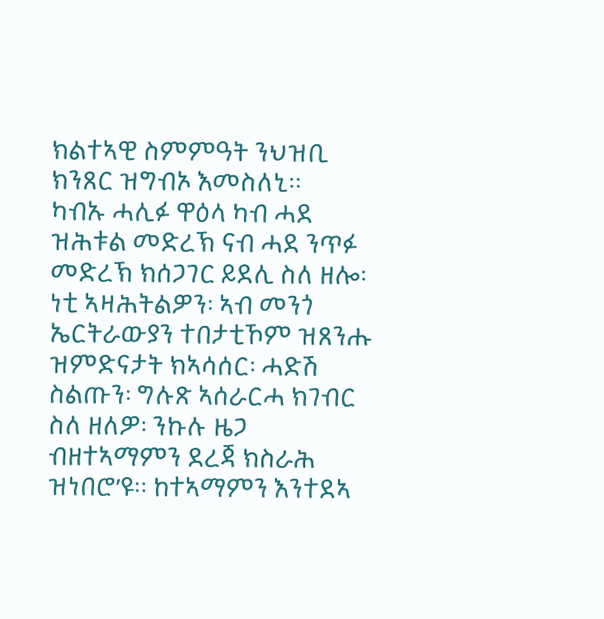ክልተኣዊ ስምምዓት ንህዝቢ ክንጸር ዝግብኦ እመስለኒ።
ካብኡ ሓሊፉ ዋዕላ ካብ ሓደ ዝሕቱል መድረኽ ናብ ሓደ ንጥፉ መድረኽ ክሰጋገር ይደሊ ስለ ዘሎ፡ ነቲ ኣዛሕትልዎን፡ ኣብ መንጎ ኤርትራውያን ተበታቲኾም ዝጸንሑ ዝምድናታት ክኣሳሰር፡ ሓድሽ ስልጡን፡ ግሉጽ ኣሰራርሓ ክገብር ስለ ዘለዎ፡ ንኩሉ ዜጋ ብዘተኣማምን ደረጃ ክስራሕ ዝነበሮ’ዩ። ከተኣማምን እንተደኣ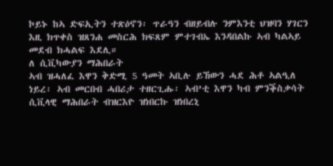ኮይኑ ከኣ ድፍኢትን ተጽዕኖን፡ ጥራዓን ብዘይብሉ ንምእንቲ ህዝባን ሃገርን እዚ ክጥቀስ ዝጸንሐ መስርሕ ክፍጸም ምተገብኤ እንዳበልኩ ኣብ ካልኣይ መደብ ክሓልፍ እደሊ።
ለ ሲቪካውያን ማሕበራት
ኣብ ዝሓለፈ እዋን ቅድሚ 5 ዓመት ኣቢሉ ይኸውን ሓደ ሕቶ ኣልዒለ ነይረ፡ ኣብ መርበብ ሓበሪታ ተዘርጊሑ፡ ኣብ’ቲ እዋን ካብ ምንቕስቃሳት ሲቪላዊ ማሕበራት ብዝርእዮ ዝነበርኩ ዝነበረኒ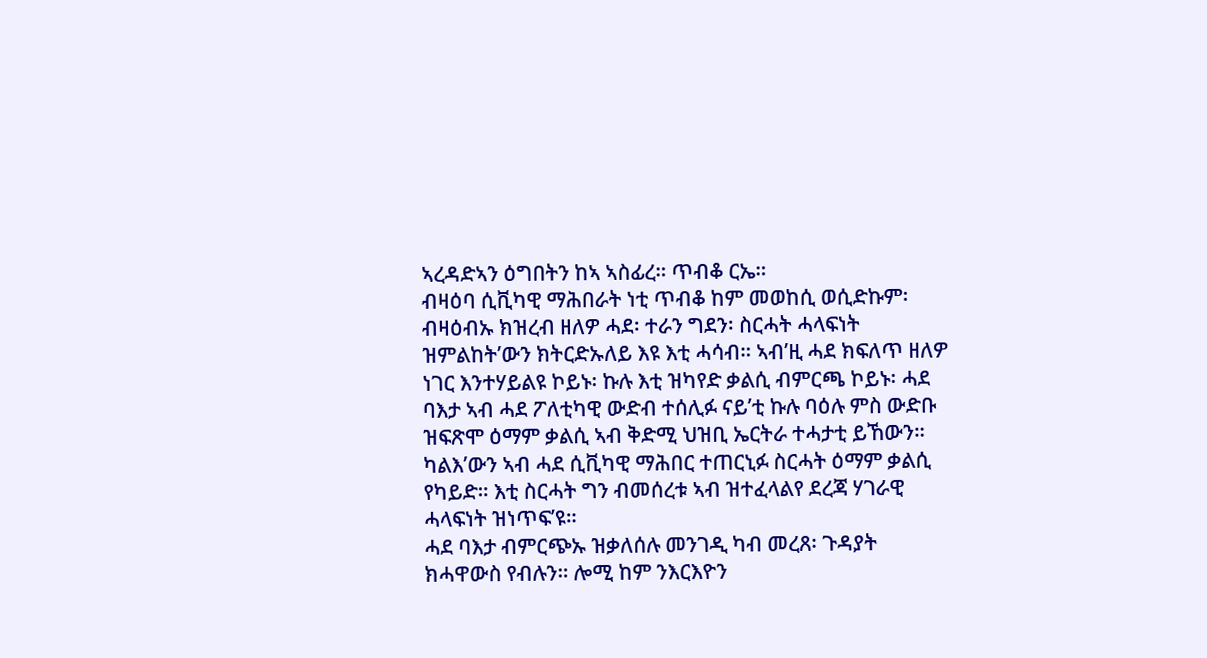ኣረዳድኣን ዕግበትን ከኣ ኣስፊረ። ጥብቆ ርኤ።
ብዛዕባ ሲቪካዊ ማሕበራት ነቲ ጥብቆ ከም መወከሲ ወሲድኩም፡ ብዛዕብኡ ክዝረብ ዘለዎ ሓደ፡ ተራን ግደን፡ ስርሓት ሓላፍነት ዝምልከት’ውን ክትርድኡለይ እዩ እቲ ሓሳብ። ኣብ’ዚ ሓደ ክፍለጥ ዘለዎ ነገር እንተሃይልዩ ኮይኑ፡ ኩሉ እቲ ዝካየድ ቃልሲ ብምርጫ ኮይኑ፡ ሓደ ባእታ ኣብ ሓደ ፖለቲካዊ ውድብ ተሰሊፉ ናይ’ቲ ኩሉ ባዕሉ ምስ ውድቡ ዝፍጽሞ ዕማም ቃልሲ ኣብ ቅድሚ ህዝቢ ኤርትራ ተሓታቲ ይኸውን። ካልእ’ውን ኣብ ሓደ ሲቪካዊ ማሕበር ተጠርኒፉ ስርሓት ዕማም ቃልሲ የካይድ። እቲ ስርሓት ግን ብመሰረቱ ኣብ ዝተፈላልየ ደረጃ ሃገራዊ ሓላፍነት ዝነጥፍ’ዩ።
ሓደ ባእታ ብምርጭኡ ዝቃለሰሉ መንገዲ ካብ መረጸ፡ ጉዳያት ክሓዋውስ የብሉን። ሎሚ ከም ንእርእዮን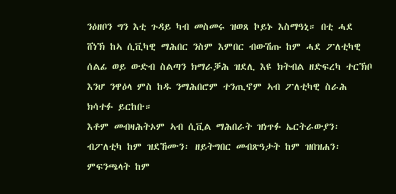ንዕዘቦን ግን እቲ ጉዳይ ካብ መስመሩ ዝወጸ ኮይኑ እስማዓኒ። በቲ ሓደ ሸነኽ ከኣ ሲቪካዊ ማሕበር ንስም እምበር ብውሽጡ ከም ሓደ ፖለቲካዊ ሰልፊ ወይ ውድብ ስልጣን ክማራቓሕ ዝደሊ እዩ ክትብል ዘድፍረካ ተርኽቦ እንሆ ንዋዕላ ምስ ከዱ ንማሕበሮም ተንጢኖም ኣብ ፖለቲካዊ ስራሕ ክሳተፉ ይርከቡ።
እቶም መብዛሕትኦም ኣብ ሲቪል ማሕበራት ዝነጥፉ ኤርትራውያን፡ ብፖለቲካ ከም ዝደኸሙን፡ ዘይትግበር መብጽዓታት ከም ዝበዝሐን፡ ምፍንጫላት ከም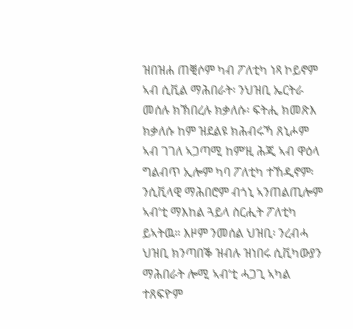ዝበዝሐ ጠቒሶም ካብ ፖለቲካ ነጻ ኮይኖም ኣብ ሲቪል ማሕበራት፡ ንህዝቢ ኤርትራ መሰሉ ክኽበረሉ ክቃለሱ፡ ፍትሒ ክመጽእ ክቃለሱ ከም ዝደልዩ ክሕብሩኻ ጸኒሖም ኣብ ገገለ ኣጋጣሚ ከም’ዚ ሕጂ ኣብ ዋዕላ ግልብጥ ኢሎም ካባ ፖለቲካ ተኸዲኖም፡ ንሲቪላዊ ማሕበሮም ብጎኒ ኣንጠልጢሎም ኣብ’ቲ ማእከል ጓይላ ስርሒት ፖለቲካ ይኣትዉ። እዞም ንመሰል ህዝቢ፡ ንረብሓ ህዝቢ ክንጣበቕ ዝብሉ ዝነበሩ ሲቪካውያን ማሕበራት ሎሚ ኣብ’ቲ ሓጋጊ ኣካል ተጸፍዮም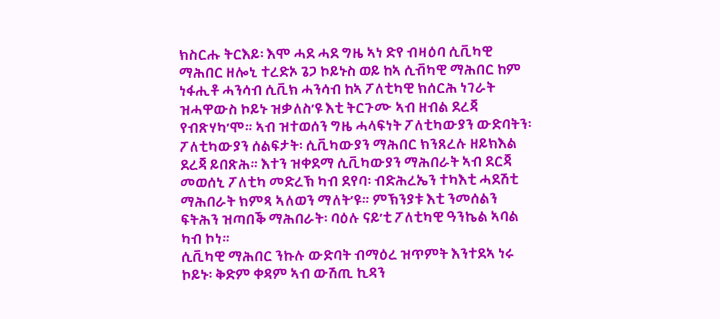ክስርሑ ትርእይ፡ እሞ ሓደ ሓደ ግዜ ኣነ ድየ ብዛዕባ ሲቪካዊ ማሕበር ዘሎኒ ተረድኦ ጌጋ ኮይኑስ ወይ ከኣ ሲቭካዊ ማሕበር ከም ነፋሒቶ ሓንሳብ ሲቪክ ሓንሳብ ከኣ ፖለቲካዊ ክሰርሕ ነገራት ዝሓዋውስ ኮይኑ ዝቃለስ’ዩ እቲ ትርጉሙ ኣብ ዘብል ደረጃ የብጽሃካ’ሞ። ኣብ ዝተወሰን ግዜ ሓላፍነት ፖለቲካውያን ውድባትን፡ ፖለቲካውያን ሰልፍታት፡ ሲቪካውያን ማሕበር ክንጸረሉ ዘይክእል ደረጃ ይበጽሕ። እተን ዝቀደማ ሲቪካውያን ማሕበራት ኣብ ደርጃ መወሰኒ ፖለቲካ መድረኽ ካብ ደየባ፡ ብድሕረኤን ተካእቲ ሓደሽቲ ማሕበራት ክምጻ ኣለወን ማለት’ዩ። ምኽንያቱ እቲ ንመሰልን ፍትሕን ዝጣበቕ ማሕበራት፡ ባዕሉ ናይ’ቲ ፖለቲካዊ ዓንኬል ኣባል ካብ ኮነ።
ሲቪካዊ ማሕበር ንኩሉ ውድባት ብማዕረ ዝጥምት እንተደኣ ነሩ ኮይኑ፡ ቅድም ቀዳም ኣብ ውሽጢ ኪዳን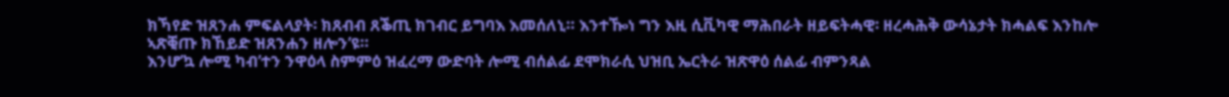ክኻየድ ዝጸንሐ ምፍልላያት፡ ክጸብብ ጸቕጢ ክገብር ይግባእ እመሰለኒ። እንተዀነ ግን እዚ ሲቪካዊ ማሕበራት ዘይፍትሓዊ፡ ዘረሓሕቅ ውሳኔታት ክሓልፍ እንከሎ ኣጽቒጡ ክኸይድ ዝጸንሐን ዘሎን’ዩ።
እንሆ’ኳ ሎሚ ካብ’ተን ንዋዕላ ስምምዕ ዝፈረማ ውድባት ሎሚ ብሰልፊ ደሞክራሲ ህዝቢ ኤርትራ ዝጽዋዕ ሰልፊ ብምንጻል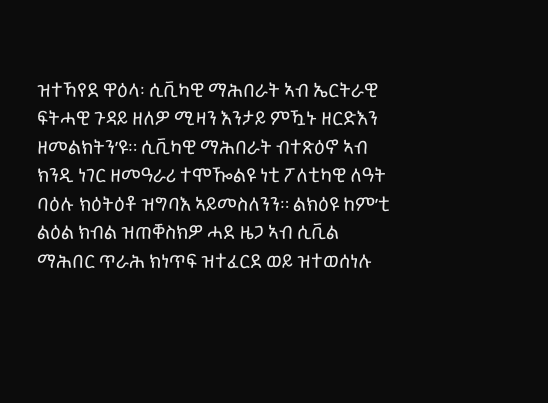ዝተኻየደ ዋዕላ፡ ሲቪካዊ ማሕበራት ኣብ ኤርትራዊ ፍትሓዊ ጉዳይ ዘለዎ ሚዛን እንታይ ምዃኑ ዘርድእን ዘመልክትን’ዩ። ሲቪካዊ ማሕበራት ብተጽዕኖ ኣብ ክንዲ ነገር ዘመዓራሪ ተሞዀልዩ ነቲ ፖለቲካዊ ለዓት ባዕሉ ክዕትዕቶ ዝግባእ ኣይመስለንን። ልክዕዩ ከም’ቲ ልዕል ክብል ዝጠቐስክዎ ሓደ ዜጋ ኣብ ሲቪል ማሕበር ጥራሕ ክነጥፍ ዝተፈርደ ወይ ዝተወሰነሉ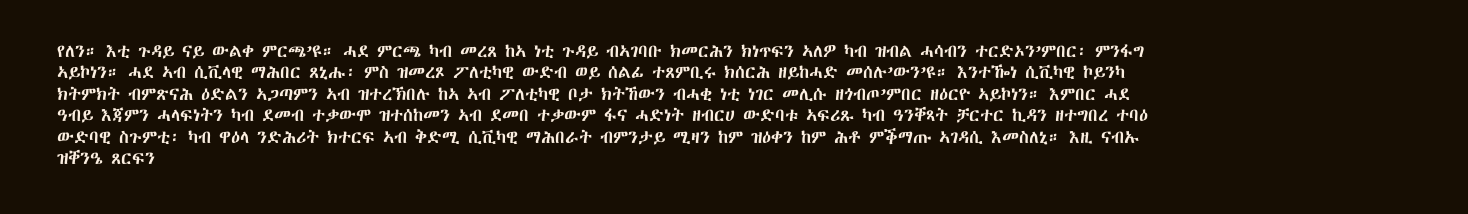የለን። እቲ ጉዳይ ናይ ውልቀ ምርጫ’ዩ። ሓደ ምርጫ ካብ መረጸ ከኣ ነቲ ጉዳይ ብኣገባቡ ክመርሕን ክነጥፍን ኣለዎ ካብ ዝብል ሓሳብን ተርድኦን’ምበር፡ ምንፋግ ኣይኮነን። ሓደ ኣብ ሲቪላዊ ማሕበር ጸኒሑ፡ ምስ ዝመረጾ ፖለቲካዊ ውድብ ወይ ሰልፊ ተጸምቢሩ ክሰርሕ ዘይከሓድ መሰሉ’ውን’ዩ። እንተዀነ ሲቪካዊ ኮይንካ ክትምክት ብምጽናሕ ዕድልን ኣጋጣምን ኣብ ዝተረኽበሉ ከኣ ኣብ ፖለቲካዊ ቦታ ክትኸውን ብሓቂ ነቲ ነገር መሊሱ ዘጎብጦ’ምበር ዘዕርዮ ኣይኮነን። እምበር ሓደ ዓብይ እጃምን ሓላፍነትን ካብ ደመብ ተቃውሞ ዝተሰከመን ኣብ ደመበ ተቃውም ፋና ሓድነት ዘብርሀ ውድባቱ ኣፍሪጹ ካብ ዓንቐጻት ቻርተር ኪዳን ዘተግበረ ተባዕ ውድባዊ ስጉምቲ፡ ካብ ዋዕላ ንድሕሪት ክተርፍ ኣብ ቅድሚ ሲቪካዊ ማሕበራት ብምንታይ ሚዛን ከም ዝዕቀን ከም ሕቶ ምቕማጡ ኣገዳሲ እመስለኒ። እዚ ናብኡ ዝቐንዔ ጸርፍን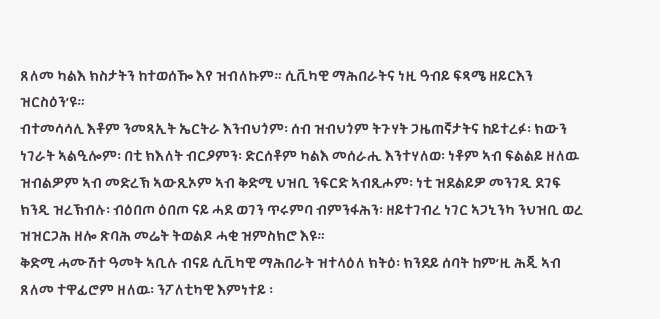ጸለመ ካልእ ክስታትን ከተወሰዀ እየ ዝብለኩም። ሲቪካዊ ማሕበራትና ነዚ ዓብይ ፍጻሜ ዘይርእን ዝርስዕን’ዩ።
ብተመሳሳሊ እቶም ንመጻኢት ኤርትራ እንብህጎም፡ ሰብ ዝብህጎም ትጉሃት ጋዜጠኛታትና ከይተረፉ፡ ክውን ነገራት ኣልዒሎም፡ በቲ ክእለት ብርዖምን፡ ድርሰቶም ካልእ መሰራሒ እንተሃለወ፡ ነቶም ኣብ ፍልልይ ዘለዉ ዝብልዎም ኣብ መድረኽ ኣውጺኦም ኣብ ቅድሚ ህዝቢ ንፍርድ ኣብጺሖም፡ ነቲ ዝደልይዎ መንገዲ ደገፍ ክንዲ ዝረኽብሉ፡ ብዕበጦ ዕበጦ ናይ ሓደ ወገን ጥሩምባ ብምንፋሕን፡ ዘይተገብረ ነገር ኣጋኒንካ ንህዝቢ ወረ ዝዝርጋሕ ዘሎ ጽባሕ መሬት ትወልዶ ሓቂ ዝምስክሮ እዩ።
ቅድሚ ሓሙሽተ ዓመት ኣቢሉ ብናይ ሲቪካዊ ማሕበራት ዝተላዕለ ክትዕ፡ ክንደይ ሰባት ከም’ዚ ሕጂ ኣብ ጸለመ ተዋፊሮም ዘለዉ፡ ንፖለቲካዊ እምነተይ ፡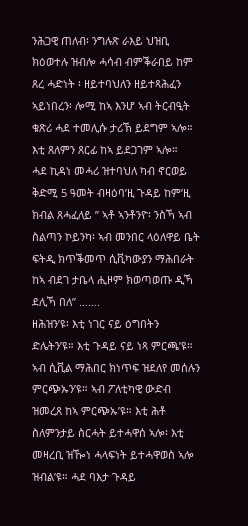ንሕጋዊ ጠለብ፡ ንግሉጽ ራእይ ህዝቢ ክዕወተሉ ዝብሎ ሓሳብ ብምቕራበይ ከም ጸረ ሓድነት ፡ ዘይተባህለን ዘይተጻሕፈን ኣይነበረን፡ ሎሚ ከኣ እንሆ ኣብ ትርብዒት ቁጽሪ ሓደ ተመሊሱ ታሪኽ ይደግም ኣሎ። እቲ ጸለምን ጸርፊ ከኣ ይደጋገም ኣሎ።
ሓደ ኪዳነ መሓሪ ዝተባህለ ካብ ኖርወይ ቅድሚ 5 ዓመት ብዛዕባ’ዚ ጉዳይ ከም’ዚ ክብል ጸሓፈለይ ” ኣቶ ኣንቶንዮ፡ ንስኻ ኣብ ስልጣን ኮይንካ፡ ኣብ መንበር ላዕለዋይ ቤት ፍትዲ ክጥቕመጥ ሲቪካውያን ማሕበራት ከኣ ብደገ ታቤላ ሒዞም ክወጣወጡ ዲኻ ደሊኻ በለ” …….
ዘሕዝን’ዩ፡ እቲ ነገር ናይ ዕግበትን ድሌትን’ዩ። እቲ ጉዳይ ናይ ነጻ ምርጫ’ዩ። ኣብ ሲቪል ማሕበር ክነጥፍ ዝደለየ መሰሉን ምርጭኡን’ዩ። ኣብ ፖለቲካዊ ውድብ ዝመረጸ ከኣ ምርጭኡ’ዩ። እቲ ሕቶ ስለምንታይ ስርሓት ይተሓዋሰ ኣሎ፡ እቲ መዛረቢ ዝዀነ ሓላፍነት ይተሓዋወስ ኣሎ ዝብል’ዩ። ሓደ ባእታ ጉዳይ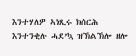እንተሃለዎ ኣነጺሩ ክሰርሕ እንተንቂሉ ሓደ’ኳ ዝኽልኽሎ ዘሎ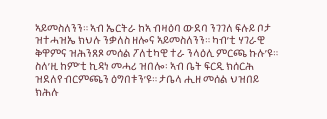ኣይመስለንን። ኣብ ኤርትራ ከኣ ብዛዕባ ውደባ ንገገለ ፍሉይ ቦታ ዝተሓዝኤ ክህሉ ንቃለስ ዘሎና ኣይመስለንን። ካብ’ቲ ሃገራዊ ቅዋምና ዝሕንጸጾ መሰል ፖለቲካዊ ተራ ንላዕሊ ምርጫ ኩሉ’ዩ። ስለ’ዚ ከም’ቲ ኪዳነ መሓሪ ዝበሎ፡ ኣብ ቤት ፍርዲ ክሰርሕ ዝደለየ ብርምጫን ዕግበቱን’ዩ። ታቤላ ሒዘ መሰል ህዝበይ ክሕሉ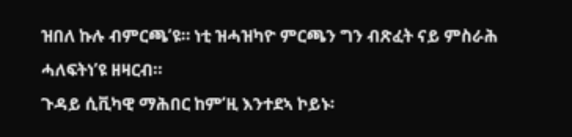ዝበለ ኩሉ ብምርጫ’ዩ። ነቲ ዝሓዝካዮ ምርጫን ግን ብጽፈት ናይ ምስራሕ ሓለፍትነ’ዩ ዘዛርብ።
ጉዳይ ሲቪካዊ ማሕበር ከም’ዚ እንተደኣ ኮይኑ፡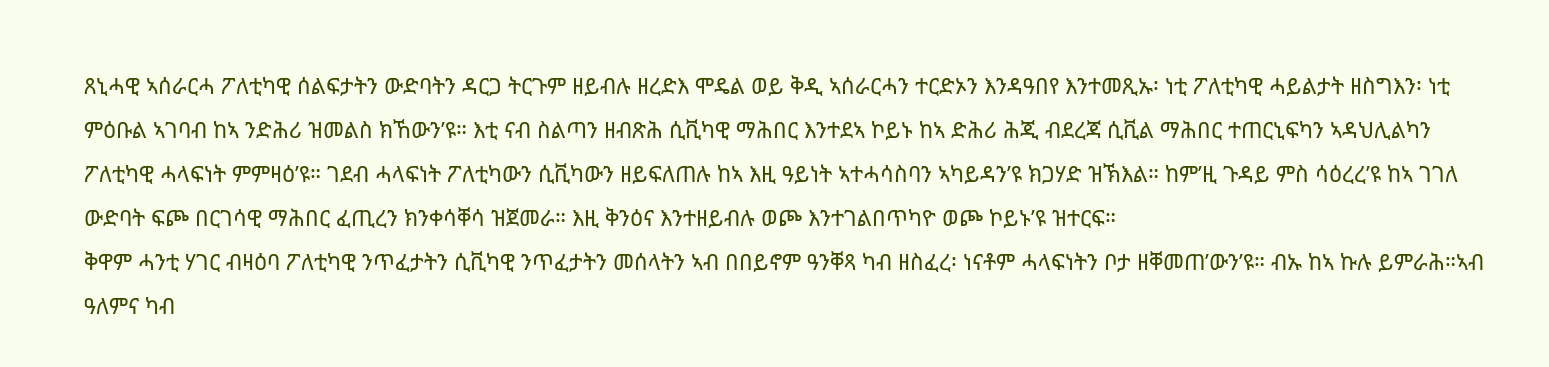ጸኒሓዊ ኣሰራርሓ ፖለቲካዊ ሰልፍታትን ውድባትን ዳርጋ ትርጉም ዘይብሉ ዘረድእ ሞዴል ወይ ቅዲ ኣሰራርሓን ተርድኦን እንዳዓበየ እንተመጺኡ፡ ነቲ ፖለቲካዊ ሓይልታት ዘስግእን፡ ነቲ ምዕቡል ኣገባብ ከኣ ንድሕሪ ዝመልስ ክኸውን’ዩ። እቲ ናብ ስልጣን ዘብጽሕ ሲቪካዊ ማሕበር እንተደኣ ኮይኑ ከኣ ድሕሪ ሕጂ ብደረጃ ሲቪል ማሕበር ተጠርኒፍካን ኣዳህሊልካን ፖለቲካዊ ሓላፍነት ምምዛዕ’ዩ። ገደብ ሓላፍነት ፖለቲካውን ሲቪካውን ዘይፍለጠሉ ከኣ እዚ ዓይነት ኣተሓሳስባን ኣካይዳን’ዩ ክጋሃድ ዝኽእል። ከም’ዚ ጉዳይ ምስ ሳዕረረ’ዩ ከኣ ገገለ ውድባት ፍጮ በርገሳዊ ማሕበር ፈጢረን ክንቀሳቐሳ ዝጀመራ። እዚ ቅንዕና እንተዘይብሉ ወጮ እንተገልበጥካዮ ወጮ ኮይኑ’ዩ ዝተርፍ።
ቅዋም ሓንቲ ሃገር ብዛዕባ ፖለቲካዊ ንጥፈታትን ሲቪካዊ ንጥፈታትን መሰላትን ኣብ በበይኖም ዓንቐጻ ካብ ዘስፈረ፡ ነናቶም ሓላፍነትን ቦታ ዘቐመጠ’ውን’ዩ። ብኡ ከኣ ኩሉ ይምራሕ።ኣብ ዓለምና ካብ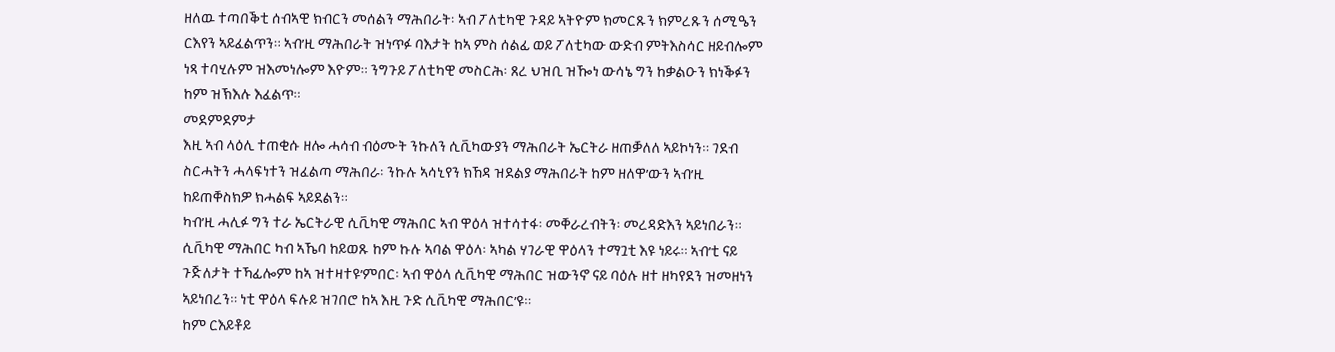ዘለዉ ተጣበቕቲ ሰብኣዊ ክብርን መሰልን ማሕበራት፡ ኣብ ፖለቲካዊ ጉዳይ ኣትዮም ክመርጹን ክምረጹን ሰሚዔን ርእየን ኣይፈልጥን። ኣብ’ዚ ማሕበራት ዝነጥፉ ባእታት ከኣ ምስ ሰልፊ ወይ ፖለቲካው ውድብ ምትእስሳር ዘይብሎም ነጻ ተባሂሉም ዝእመነሎም እዮም። ንግጉይ ፖለቲካዊ መስርሕ፡ ጸረ ህዝቢ ዝዀነ ውሳኔ ግን ከቃልዑን ክነቕፉን ከም ዝኽእሉ እፈልጥ።
መደምደምታ
እዚ ኣብ ላዕሊ ተጠቂሱ ዘሎ ሓሳብ ብዕሙት ንኩለን ሲቪካውያን ማሕበራት ኤርትራ ዘጠቓለለ ኣይኮነን። ገደብ ስርሓትን ሓላፍነተን ዝፈልጣ ማሕበራ፡ ንኩሉ ኣሳኒየን ክኸዳ ዝደልያ ማሕበራት ከም ዘለዋ’ውን ኣብ’ዚ ከይጠቐስክዎ ክሓልፍ ኣይደልን።
ካብ’ዚ ሓሊፉ ግን ተራ ኤርትራዊ ሲቪካዊ ማሕበር ኣብ ዋዕላ ዝተሳተፋ፡ መቐራረብትን፡ መረዳድእን ኣይነበራን። ሲቪካዊ ማሕበር ካብ ኣኼባ ከይወጹ ከም ኩሉ ኣባል ዋዕላ፡ ኣካል ሃገራዊ ዋዕላን ተማጓቲ እዩ ነይሩ። ኣብ’ቲ ናይ ጉጅለታት ተኻፊሎም ከኣ ዝተዛተዩ’ምበር፡ ኣብ ዋዕላ ሲቪካዊ ማሕበር ዝውንኖ ናይ ባዕሉ ዘተ ዘካየደን ዝመዘነን ኣይነበረን። ነቲ ዋዕላ ፍሉይ ዝገበሮ ከኣ እዚ ጉድ ሲቪካዊ ማሕበር’ዩ።
ከም ርእይቶይ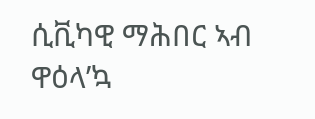ሲቪካዊ ማሕበር ኣብ ዋዕላ’ኳ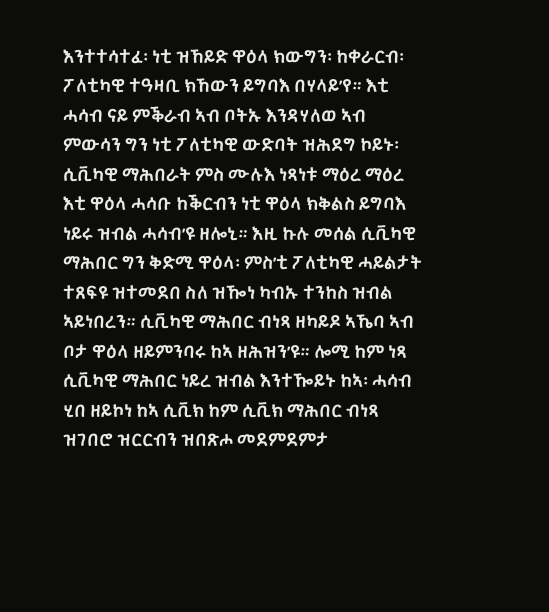እንተተሳተፈ፡ ነቲ ዝኸይድ ዋዕላ ክውግን፡ ከቀራርብ፡ ፖለቲካዊ ተዓዛቢ ክኸውን ይግባእ በሃላይ’የ። እቲ ሓሳብ ናይ ምቕራብ ኣብ ቦትኡ እንዳሃለወ ኣብ ምውሳን ግን ነቲ ፖለቲካዊ ውድባት ዝሕደግ ኮይኑ፡ ሲቪካዊ ማሕበራት ምስ ሙሉእ ነጻነቱ ማዕረ ማዕረ እቲ ዋዕላ ሓሳቡ ከቕርብን ነቲ ዋዕላ ክቅልስ ይግባእ ነይሩ ዝብል ሓሳብ’ዩ ዘሎኒ። እዚ ኩሉ መሰል ሲቪካዊ ማሕበር ግን ቅድሚ ዋዕላ፡ ምስ’ቲ ፖለቲካዊ ሓይልታት ተጸፍዩ ዝተመደበ ስለ ዝዀነ ካብኡ ተንከስ ዝብል ኣይነበረን። ሲቪካዊ ማሕበር ብነጻ ዘካይዶ ኣኼባ ኣብ ቦታ ዋዕላ ዘይምንባሩ ከኣ ዘሕዝን’ዩ። ሎሚ ከም ነጻ ሲቪካዊ ማሕበር ነይረ ዝብል እንተዀይኑ ከኣ፡ ሓሳብ ሂበ ዘይኮነ ከኣ ሲቪክ ከም ሲቪክ ማሕበር ብነጻ ዝገበሮ ዝርርብን ዝበጽሖ መደምደምታ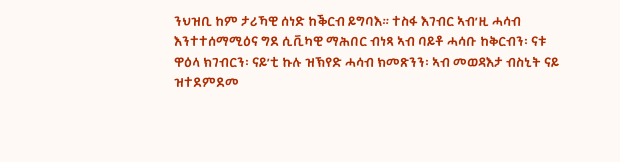ንህዝቢ ከም ታሪኻዊ ሰነድ ከቕርብ ይግባእ። ተስፋ እገብር ኣብ’ዚ ሓሳብ እንተተሰማሚዕና ግደ ሲቪካዊ ማሕበር ብነጻ ኣብ ባይቶ ሓሳቡ ከቅርብን፡ ናቱ ዋዕላ ክገብርን፡ ናይ’ቲ ኩሉ ዝኽየድ ሓሳብ ክመጽንን፡ ኣብ መወዳእታ ብስኒት ናይ ዝተደምደመ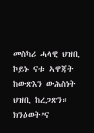መስካሪ ሓላዊ ህዝቢ ኮይኑ ናቱ ኣዋጃት ከውጽእን ውሕስነት ህዝቢ ከረጋጽን።
ክንዕወት’ና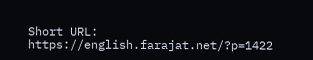Short URL: https://english.farajat.net/?p=1422